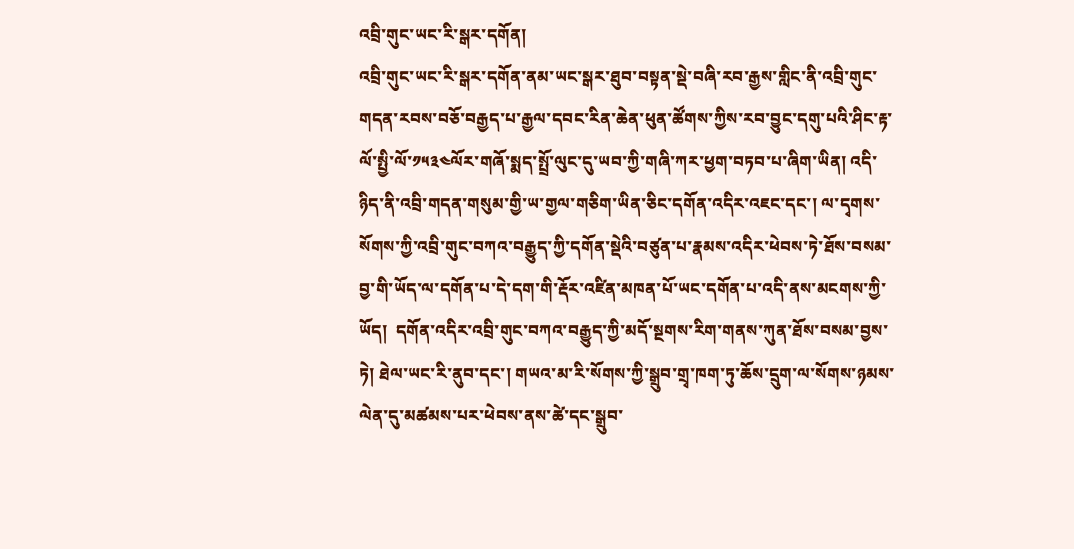འབྲི་གུང་ཡང་རི་སྒར་དགོན།
འབྲི་གུང་ཡང་རི་སྒར་དགོན་ནམ་ཡང་སྒར་ཐུབ་བསྟན་སྡེ་བཞི་རབ་རྒྱས་གླིང་ནི་འབྲི་གུང་གདན་རབས་བཅོ་བརྒྱད་པ་རྒྱལ་དབང་རིན་ཆེན་ཕུན་ཚོགས་ཀྱིས་རབ་བྱུང་དགུ་པའི་ཤིང་རྟ་ལོ་སྤྱི་ལོ་༡༥༣༤ལོར་གཞོ་སྨད་སྤྲོ་ལུང་དུ་ཡབ་ཀྱི་གཞི་ཀར་ཕྱག་བཏབ་པ་ཞིག་ཡིན། འདི་ཉིད་ནི་འབྲི་གདན་གསུམ་གྱི་ཡ་གྱལ་གཅིག་ཡིན་ཅིང་དགོན་འདིར་འཇང་དང་། ལ་དྭགས་སོགས་ཀྱི་འབྲི་གུང་བཀའ་བརྒྱུད་ཀྱི་དགོན་སྡེའི་བཙུན་པ་རྣམས་འདིར་ཕེབས་ཏེ་ཐོས་བསམ་བྱ་གི་ཡོད་ལ་དགོན་པ་དེ་དག་གི་རྡོར་འཛིན་མཁན་པོ་ཡང་དགོན་པ་འདི་ནས་མངགས་ཀྱི་ཡོད།  དགོན་འདིར་འབྲི་གུང་བཀའ་བརྒྱུད་ཀྱི་མདོ་སྔགས་རིག་གནས་ཀུན་ཐོས་བསམ་བྱས་ཏེ། ཐེལ་ཡང་རི་ནུབ་དང་། གཡའ་མ་རི་སོགས་ཀྱི་སྒྲུབ་གྲྭ་ཁག་ཏུ་ཆོས་དྲུག་ལ་སོགས་ཉམས་ལེན་དུ་མཚམས་པར་ཕེབས་ནས་ཚེ་དང་སྒྲུབ་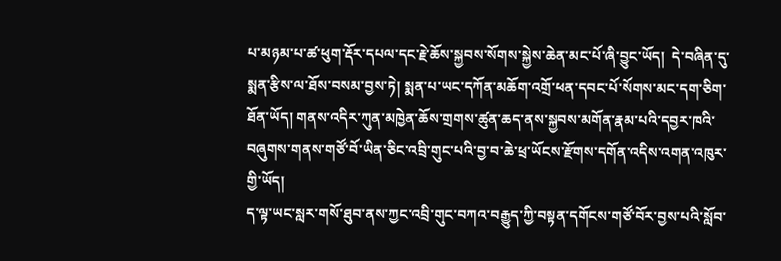པ་མཉམ་པ་ཚ་ཕུག་རྡོར་དཔལ་དང་རྗེ་ཆོས་སྐྱབས་སོགས་སྐྱེས་ཆེན་མང་པོ་ཞི་བྱུང་ཡོད།  དེ་བཞིན་དུ་སྨན་རྩིས་ལ་ཐོས་བསམ་བྱས་ཏེ། སྨན་པ་ཡང་དཀོན་མཆོག་འགྲོ་ཕན་དབང་པོ་སོགས་མང་དག་ཅིག་ཐོན་ཡོད། གནས་འདིར་ཀུན་མཁྱེན་ཆོས་གྲགས་ཚུན་ཆད་ནས་སྐྱབས་མགོན་རྣམ་པའི་དབྱར་ཁའི་བཞུགས་གནས་གཙོ་བོ་ཡིན་ཅིང་འབྲི་གུང་པའི་བྱ་བ་ཆེ་ཕྲ་ཡོངས་རྫོགས་དགོན་འདིས་འགན་འཁུར་གྱི་ཡོད།
ད་ལྟ་ཡང་སླར་གསོ་ཐུབ་ནས་ཀྱང་འབྲི་གུང་བཀའ་བརྒྱུད་ཀྱི་བསྟན་དགོངས་གཙོ་བོར་བྱས་པའི་སློབ་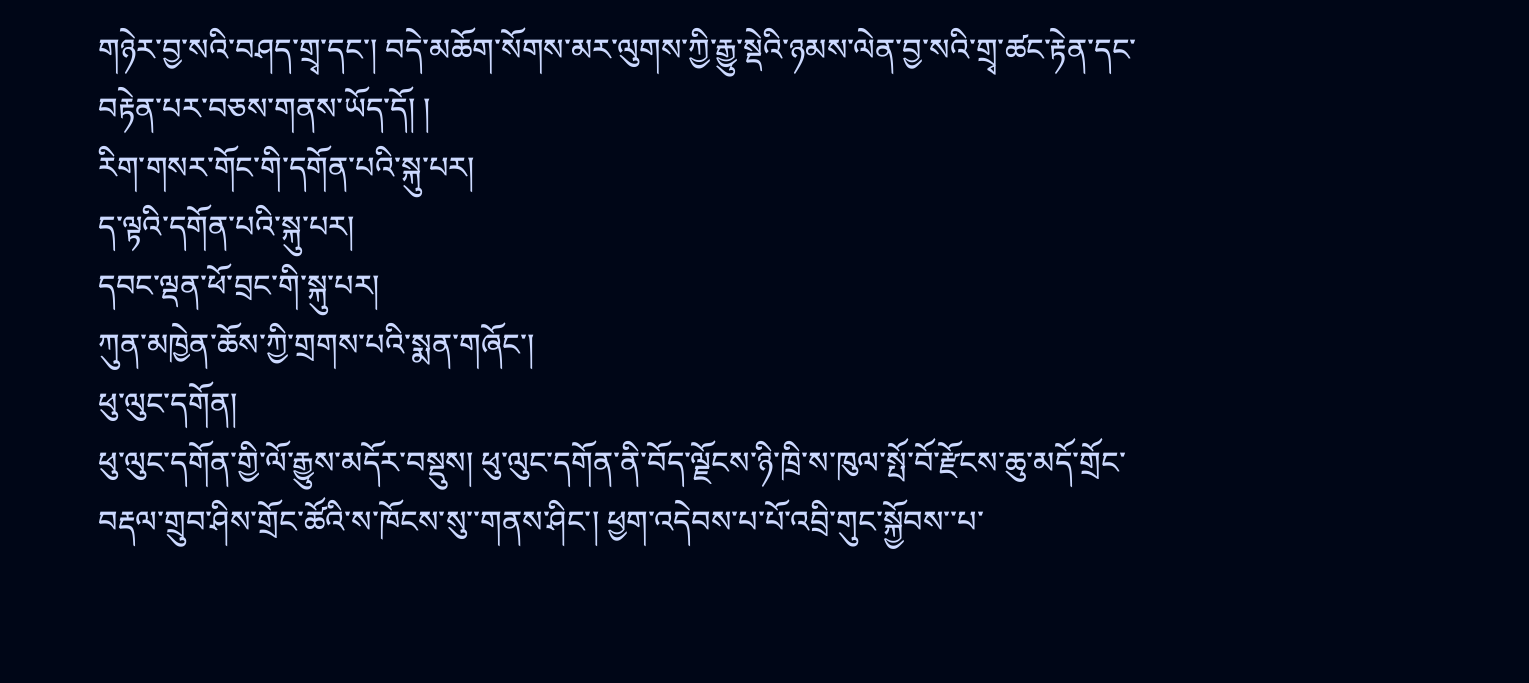གཉེར་བྱ་སའི་བཤད་གྲྭ་དང་། བདེ་མཆོག་སོགས་མར་ལུགས་ཀྱི་རྒྱུ་སྡེའི་ཉམས་ལེན་བྱ་སའི་གྲྭ་ཚང་རྟེན་དང་བརྟེན་པར་བཅས་གནས་ཡོད་དོ། །
རིག་གསར་གོང་གི་དགོན་པའི་སྐུ་པར།
ད་ལྟའི་དགོན་པའི་སྐུ་པར།
དབང་ལྡན་ཕོ་བྲང་གི་སྐུ་པར།
ཀུན་མཁྱེན་ཆོས་ཀྱི་གྲགས་པའི་སྨན་གཞོང་།
ཕུ་ལུང་དགོན།
ཕུ་ལུང་དགོན་གྱི་ལོ་རྒྱུས་མདོར་བསྡུས། ཕུ་ལུང་དགོན་ནི་བོད་ལྗོངས་ཉི་ཁྲི་ས་ཁུལ་སྤོ་བོ་རྫོངས་ཆུ་མདོ་གྲོང་བརྡལ་གྲུབ་ཤིས་གྲོང་ཚོའི་ས་ཁོངས་སུ་་གནས་ཤིང་། ཕྱག་འདེབས་པ་པོ་འབྲི་གུང་སྐྱོབས་་པ་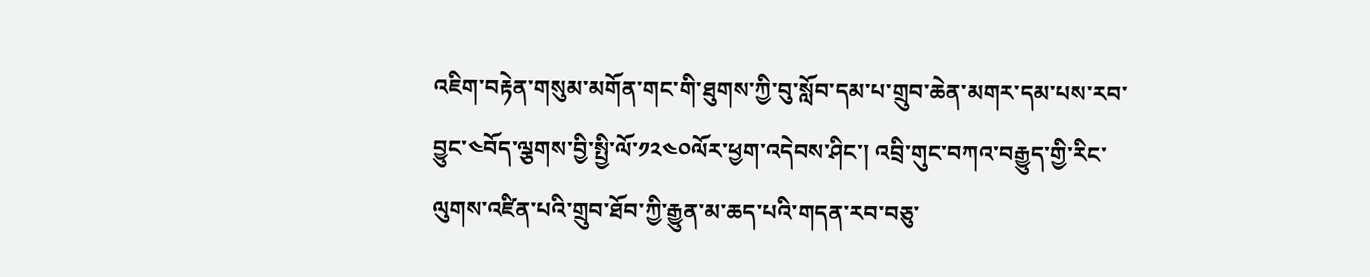འཇིག་བརྟེན་གསུམ་མགོན་གང་གི་ཐུགས་ཀྱི་བུ་སློབ་དམ་པ་གྲུབ་ཆེན་མགར་དམ་པས་རབ་བྱུང་༤བོད་ལྕགས་བྱི་སྤྱི་ལོ་༡༢༤༠ལོར་ཕྱག་འདེབས་ཤིང་། འབྲི་གུང་བཀའ་བརྒྱུད་གྱི་རིང་ལུགས་འཛིན་པའི་གྲུབ་ཐོབ་ཀྱི་རྒྱུན་མ་ཆད་པའི་གདན་རབ་བཅུ་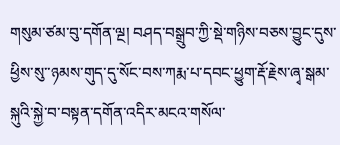གསུམ་ཙམ་བུ་དགོན་ལྔ། བཤད་བསྒྲུབ་ཀྱི་སྡེ་གཉིས་བཅས་བྱུང་དུས་ཕྱིས་སུ་་ཉམས་གུད་དུ་སོང་བས་ཀརྨ་པ་དབང་ཕྱུག་རྡོ་རྗེས་ཞྭ་སྒམ་སྐུའི་སྐྱེ་བ་བསྟན་དགོན་འདིར་མངའ་གསོལ་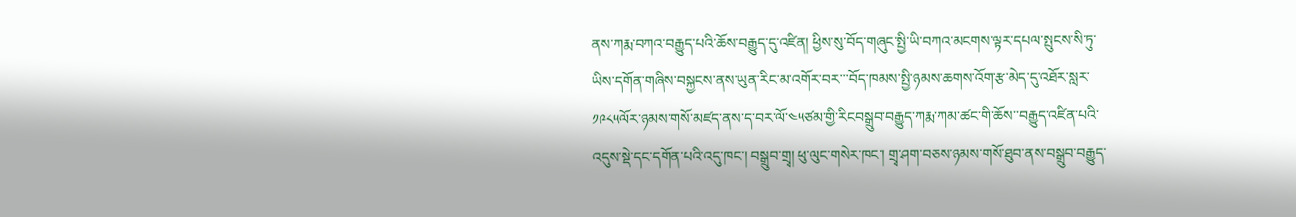ནས་ཀརྨ་བཀའ་བརྒྱུད་པའི་ཆོས་བརྒྱུད་དུ་འཛིན། ཕྱིས་སུ་བོད་གཞུང་སྤྱི་ཡི་བཀའ་མངགས་ལྟར་དཔལ་སྤུངས་སི་ཏུ་ཡིས་དགོན་གཞིས་བསྐྱངས་ནས་ཡུན་རིང་མ་འགོར་བར་་་བོད་ཁམས་སྤྱི་ཉམས་ཆགས་འོག་རྩ་མེད་དུ་འཐོར་སླར་༡༩༨༥ལོར་ཉམས་གསོ་མཛད་ནས་ད་བར་ལོ་༤༥ཙམ་གྱི་རིངབསྒྲུབ་བརྒྱུད་ཀརྨ་ཀམ་ཚང་གི་ཆོས་་བརྒྱུད་འཛིན་པའི་འདུས་སྡེ་དང་དགོན་པའི་འདུ་ཁང་། བསྒྲུབ་གྲྭ། ཕུ་ལུང་གསེར་ཁང་། གྲྭ་ཤག་བཅས་ཉམས་གསོ་ཐུབ་ནས་བསྒྲུབ་བརྒྱུད་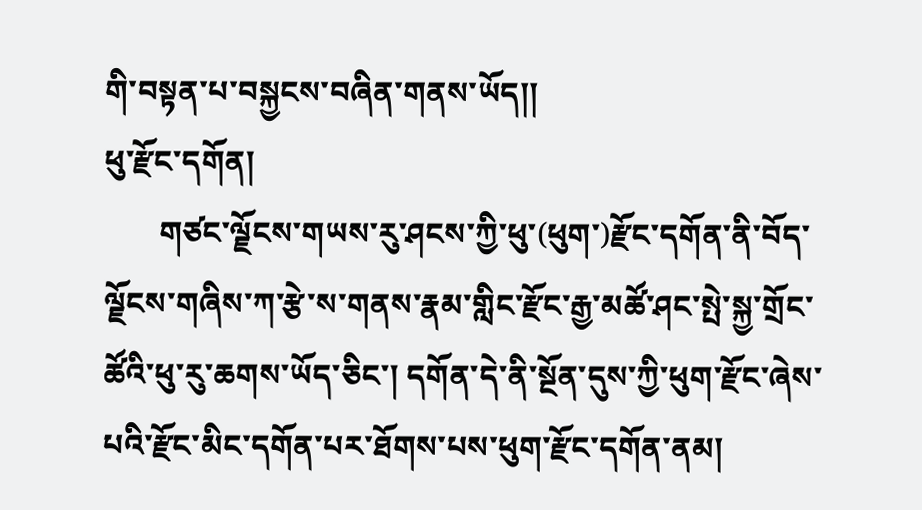གི་བསྟན་པ་བསྐྱངས་བཞིན་གནས་ཡོད།།
ཕུ་རྫོང་དགོན།
       གཙང་ལྗོངས་གཡས་རུ་ཤངས་ཀྱི་ཕུ་(ཕུག་)རྫོང་དགོན་ནི་བོད་ལྗོངས་གཞིས་ཀ་རྩེ་ས་གནས་རྣམ་གླིང་རྫོང་རྒྱ་མཚོ་ཤང་སྤེ་སྐྱ་གྲོང་ཚོའི་ཕུ་རུ་ཆགས་ཡོད་ཅིང་། དགོན་དེ་ནི་སྔོན་དུས་ཀྱི་ཕུག་རྫོང་ཞེས་པའི་རྫོང་མིང་དགོན་པར་ཐོགས་པས་ཕུག་རྫོང་དགོན་ནམ།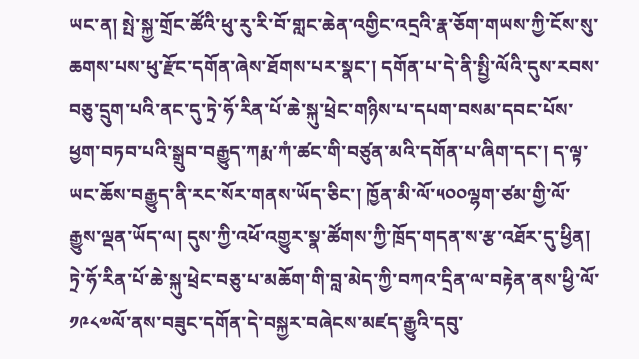ཡང་ན། སྤེ་སྐྱ་གྲོང་ཚོའི་ཕུ་རུ་རི་བོ་གླང་ཆེན་འགྱིང་འདྲའི་རྣ་ཅོག་གཡས་ཀྱི་ངོས་སུ་ཆགས་པས་ཕུ་རྫོང་དགོན་ཞེས་ཐོགས་པར་སྣང་། དགོན་པ་དེ་ནི་སྤྱི་ལོའི་དུས་རབས་བཅུ་དྲུག་པའི་ནང་དུ་ཏྲེ་ཧོ་རིན་པོ་ཆེ་སྐུ་ཕྲེང་གཉིས་པ་དཔག་བསམ་དབང་པོས་ཕྱག་བཏབ་པའི་སྒྲུབ་བརྒྱུད་ཀརྨ་ཀཾ་ཚང་གི་བཙུན་མའི་དགོན་པ་ཞིག་དང་། ད་ལྟ་ཡང་ཆོས་བརྒྱུད་ནི་རང་སོར་གནས་ཡོད་ཅིང་། ཁྱོན་མི་ལོ་༥༠༠ལྷག་ཙམ་གྱི་ལོ་རྒྱུས་ལྡན་ཡོད་ལ། དུས་ཀྱི་འཕོ་འགྱུར་སྣ་ཚོགས་ཀྱི་ཁྲོད་གདན་ས་རྩ་འཐོར་དུ་ཕྱིན། ཏྲེ་ཧོ་རིན་པོ་ཆེ་སྐུ་ཕྲེང་བཅུ་པ་མཆོག་གི་བླ་མེད་ཀྱི་བཀའ་དྲིན་ལ་བརྟེན་ནས་ཕྱི་ལོ་༡༩༨༧ལོ་ནས་བཟུང་དགོན་དེ་བསྐྱར་བཞེངས་མཛད་རྒྱུའི་དབུ་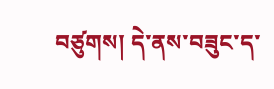བཙུགས། དེ་ནས་བཟུང་ད་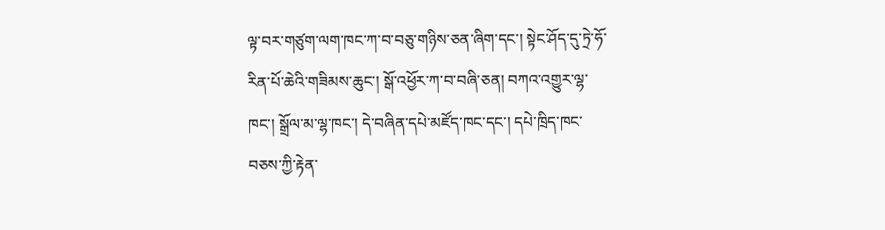ལྟ་བར་གཙུག་ལག་ཁང་ཀ་བ་བཅུ་གཉིས་ཅན་ཞིག་དང་། སྟེང་ཤོད་དུ་ཏྲེ་ཧོ་རིན་པོ་ཆེའི་གཟིམས་ཆུང་། སྒོ་འཕྱོར་ཀ་བ་བཞི་ཅན། བཀའ་འགྱུར་ལྷ་ཁང་། སྒྲོལ་མ་ལྷ་ཁང་། དེ་བཞིན་དཔེ་མཛོད་ཁང་དང་། དཔེ་ཁྲིད་ཁང་བཅས་ཀྱི་རྟེན་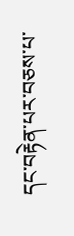དང་བརྟེན་པར་བཅས་པ་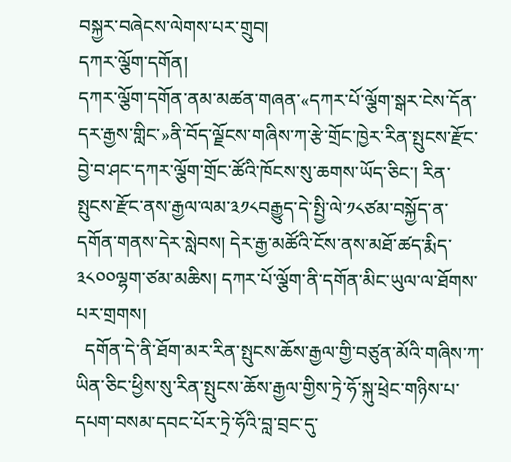བསྐྱར་བཞེངས་ལེགས་པར་གྲུབ།
དཀར་ལྕོག་དགོན།
དཀར་ལྕོག་དགོན་ནམ་མཚན་གཞན་«དཀར་པོ་ལྕོག་སྒར་ངེས་དོན་དར་རྒྱས་གླིང་»ནི་བོད་ལྗོངས་གཞིས་ཀ་རྩེ་གྲོང་ཁྱེར་རིན་སྤུངས་རྫོང་བྱེ་བ་ཤང་དཀར་ལྕོག་གྲོང་ཚོའི་ཁོངས་སུ་ཆགས་ཡོད་ཅིང་། རིན་སྤུངས་རྫོང་ནས་རྒྱལ་ལམ་༣༡༨བརྒྱུད་དེ་སྤྱི་ལེ་༡༨ཙམ་བསྐྱོད་ན་དགོན་གནས་དེར་སླེབས། དེར་རྒྱ་མཚོའི་ངོས་ནས་མཐོ་ཚད་རྨིད་༣༨༠༠ལྷག་ཙམ་མཆིས། དཀར་པོ་ལྕོག་ནི་དགོན་མིང་ཡུལ་ལ་ཐོགས་པར་གྲགས།
  དགོན་དེ་ནི་ཐོག་མར་རིན་སྤུངས་ཆོས་རྒྱལ་གྱི་བཙུན་མོའི་གཞིས་ཀ་ཡིན་ཅིང་ཕྱིས་སུ་རིན་སྤུངས་ཆོས་རྒྱལ་གྱིས་ཏྲེ་ཧོ་སྐུ་ཕྲེང་གཉིས་པ་དཔག་བསམ་དབང་པོར་ཏྲེ་ཧོའི་བླ་བྲང་དུ་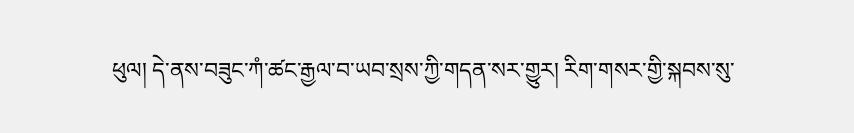ཕུལ། དེ་ནས་བཟུང་ཀཾ་ཚང་རྒྱལ་བ་ཡབ་སྲས་ཀྱི་གདན་སར་གྱུར། རིག་གསར་གྱི་སྐབས་སུ་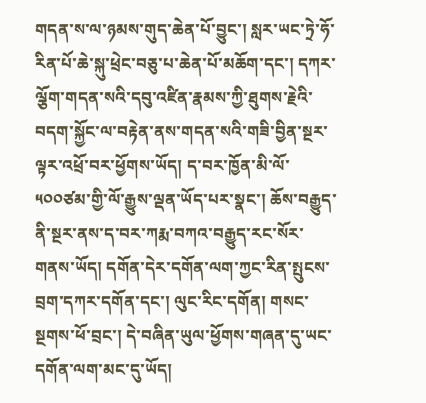གདན་ས་ལ་ཉམས་གུད་ཆེན་པོ་བྱུང་། སླར་ཡང་ཏྲེ་ཧོ་རིན་པོ་ཆེ་སྐུ་ཕྲེང་བཅུ་པ་ཆེན་པོ་མཆོག་དང་། དཀར་ལྕོག་གདན་སའི་དབུ་འཛིན་རྣམས་ཀྱི་ཐུགས་རྗེའི་བདག་སྐྱོང་ལ་བརྟེན་ནས་གདན་སའི་གཟི་བྱིན་སྔར་ལྟར་འཕྲོ་བར་ཕྱོགས་ཡོད། ད་བར་ཁྱོན་མི་ལོ་༥༠༠ཙམ་གྱི་ལོ་རྒྱུས་ལྡན་ཡོད་པར་སྣང་། ཆོས་བརྒྱུད་ནི་སྔར་ནས་ད་བར་ཀརྨ་བཀའ་བརྒྱུད་རང་སོར་གནས་ཡོད། དགོན་དེར་དགོན་ལག་ཀྱང་རིན་སྤུངས་བྲག་དཀར་དགོན་དང་། ལུང་རིང་དགོན། གསང་སྔགས་ཕོ་བྲང་། དེ་བཞིན་ཡུལ་ཕྱོགས་གཞན་དུ་ཡང་དགོན་ལག་མང་དུ་ཡོད།